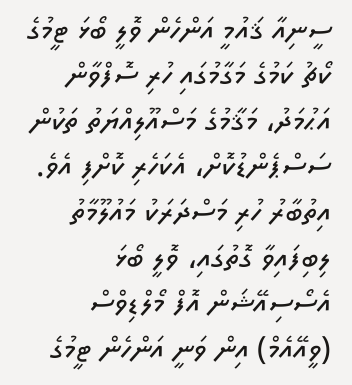ސީނިއާ ޤައުމީ އަންހެން ވޮލީ ބޯޅަ ޓީމުގެ ކޯޗު ކަމުގެ މަގާމުގައި ހުރި ސޮފްވާން އަޙުމަދު، މަޤާމުގެ މަސްއޫލިއްޔަތު ތަކުން ސަސްޕެންޑުކޮށް، އެކަހެރި ކޮށްފި އެވެ.
އިތުބާރު ހުރި މަސްދަރަކު މައުލޫމާތު ލިބިފައިވާ ގޮތުގައި، ވޮލީ ބޯޅަ އެސޯސިއޭޝަން އޮފް މޯލްޑިވްސް (ވީއޭއެމް) އިން ވަނީ އަންހެން ޓީމުގެ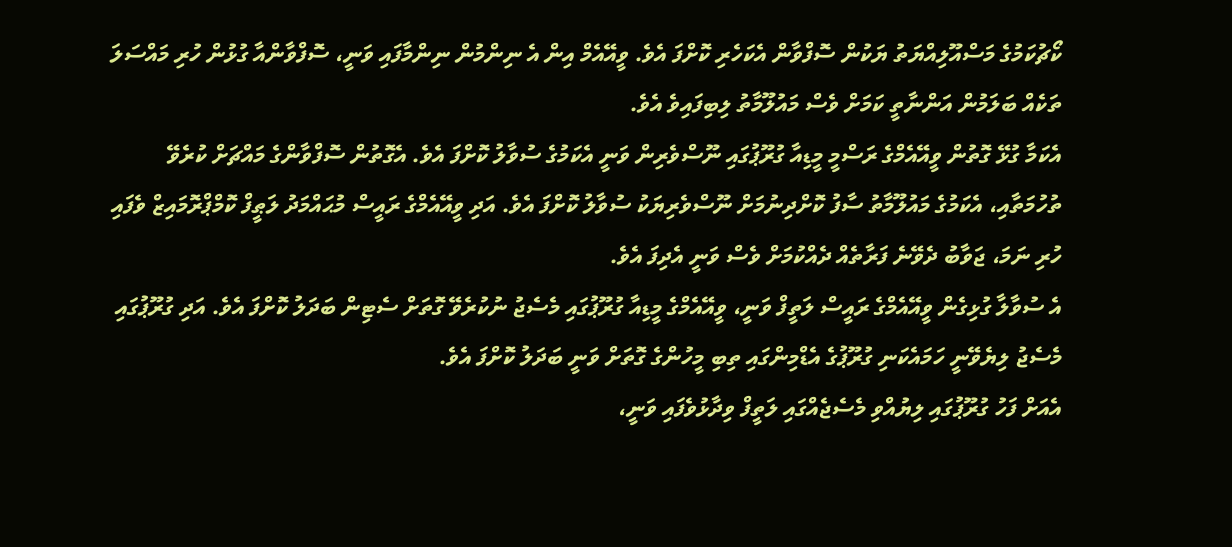ކޯޗުކަމުގެ މަސްއޫލިއްޔަތު ޔަކުން ސޮފްވާން އެކަހެރި ކޮށްފަ އެވެ. ވީއޭއެމް އިން އެ ނިންމުން ނިންމާފައި ވަނީ، ސޮފްވާންއާ ގުޅުން ހުރި މައްސަލަ ތަކެއް ބަލަމުން އަންނާތީ ކަމަށް ވެސް މައުލޫމާތު ލިބިފައިވެ އެވެ.
އެކަމާ ގުޅޭ ގޮތުން ވީއޭއެމްގެ ރަސްމީ މީޑިއާ ގުރޫޕުގައި ނޫސްވެރިން ވަނީ އެކަމުގެ ސުވާލު ކޮށްފަ އެވެ. އެގޮތުން ސޮފްވާންގެ މައްޗަށް ކުރެވޭ ތުހުމަތާއި، އެކަމުގެ މައުލޫމާތު ސާފު ކޮށްދިނުމަށް ނޫސްވެރިޔަކު ސުވާލު ކޮށްފަ އެވެ. އަދި ވީއޭއެމްގެ ރައީސް މުޙައްމަދު ލަޠީފް ކޮމްޕްރޮމައިޒް ވެފައި ހުރި ނަމަ، ޖަވާބު ދެވޭނެ ފަރާތެއް ދެއްކުމަށް ވެސް ވަނީ އެދިފަ އެވެ.
އެ ސުވާލާ ގުޅިގެން ވީއޭއެމްގެ ރައީސް ލަތީފް ވަނީ، ވީއޭއެމްގެ މީޑިއާ ގުރޫޕުގައި މެސެޖު ނުކުރެވޭ ގޮތަށް ސެޓިން ބަދަލު ކޮށްފަ އެވެ. އަދި ގުރޫޕުގައި މެސެޖު ލިޔެވޭނީ ހަމައެކަނި ގުރޫޕުގެ އެޑްމިންގައި ތިބި މީހުންގެ ގޮތަށް ވަނީ ބަދަލު ކޮށްފަ އެވެ.
އެއަށް ފަހު ގުރޫޕުގައި ލިޔުއްވި މެސެޖެއްގައި ލަތީފް ވިދާޅުވެފައި ވަނީ،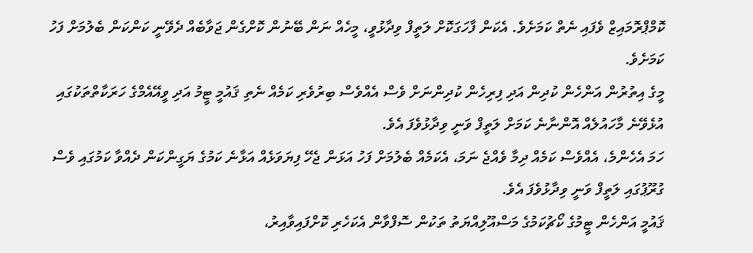ކޮމްޕްރޮމައިޒް ވެފައި ނެތް ކަމަށެވެ. އެކަން ފާހަގަކޮށް ލަތީފް ވިދާޅުވީ، މީހެއް ނަން ބޭނުން ކޮށްގެން ޖަވާބެއް ދެވޭނީ ކަންކަން ބެލުމަށް ފަހު ކަމަށެވެ.
މީގެ އިތުރުން އަންހެން ކުދިން އަދި ފިރިހެން ކުދިންނަށް ވެސް އެއްވެސް ބިރުވެރި ކަމެއް ނެތި ޤައުމީ ޓީމު އަދި ވީއޭއެމްގެ ހަރަކާތްތަކުގައި އުޅެވޭނެ މާހައުލެއް އޮންނާނެ ކަމަށް ލަތީފް ވަނީ ވިދާޅުވެފަ އެވެ.
ހަމަ އެހެންމެ، އެއްވެސް ކަމެއް ދިމާ ވެއްޖެ ނަމަ، އެކަމެއް ބެލުމަށް ފަހު އަޅަން ޖެހޭ ފިޔަވަޅެއް އަޅާނެ ކަމުގެ ޔަގީންކަން ދެއްވާ ކަމުގައި ވެސް ގުރޫޕުގައި ލަތީފް ވަނީ ވިދާޅުވެފަ އެވެ.
ޤައުމީ އަންހެން ޓީމުގެ ކޯޗުކަމުގެ މަސްއޫލިއްޔަތު ތަކުން ސޮފްވާން އެކަހެރި ކޮށްފައިވާއިރު،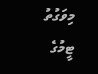މިވަގުތު ޓީމުގެ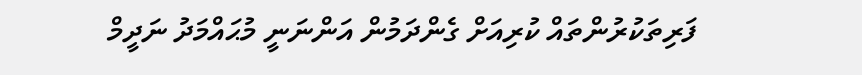ފަރިތަކުރުންތައް ކުރިއަށް ގެންދަމުން އަންނަނީ މުޙައްމަދު ނަދީމް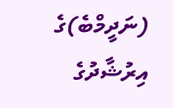(ނަދީމްބެ)ގެ އިރުޝާދުގެ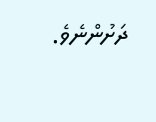ދަށުންނެވެ.